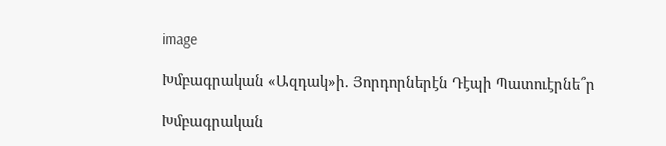image

Խմբագրական «Ազդակ»ի. Յորդորներէն Դէպի Պատուէրնե՞ր

Խմբագրական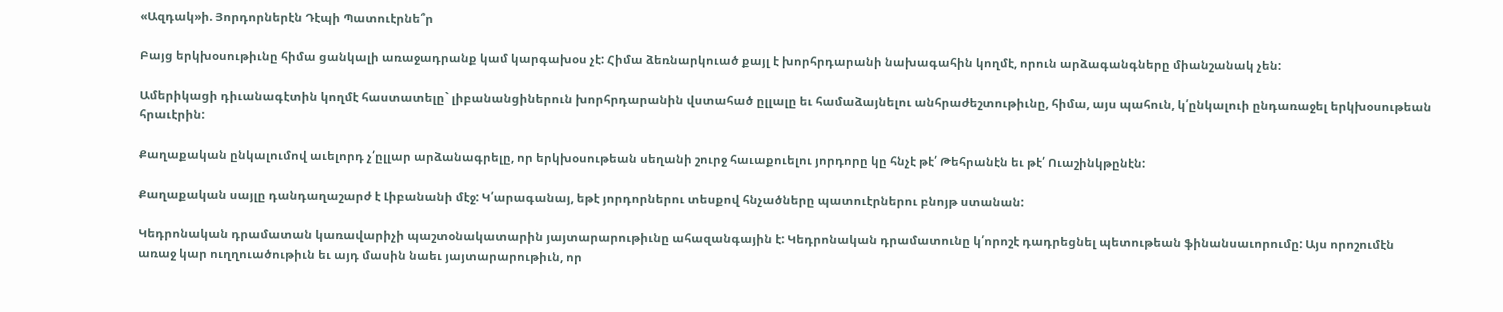«Ազդակ»ի. Յորդորներէն Դէպի Պատուէրնե՞ր

Բայց երկխօսութիւնը հիմա ցանկալի առաջադրանք կամ կարգախօս չէ: Հիմա ձեռնարկուած քայլ է խորհրդարանի նախագահին կողմէ, որուն արձագանգները միանշանակ չեն:

Ամերիկացի դիւանագէտին կողմէ հաստատելը` լիբանանցիներուն խորհրդարանին վստահած ըլլալը եւ համաձայնելու անհրաժեշտութիւնը, հիմա, այս պահուն, կ՛ընկալուի ընդառաջել երկխօսութեան հրաւէրին:

Քաղաքական ընկալումով աւելորդ չ՛ըլլար արձանագրելը, որ երկխօսութեան սեղանի շուրջ հաւաքուելու յորդորը կը հնչէ թէ՛ Թեհրանէն եւ թէ՛ Ուաշինկթընէն:

Քաղաքական սայլը դանդաղաշարժ է Լիբանանի մէջ: Կ՛արագանայ, եթէ յորդորներու տեսքով հնչածները պատուէրներու բնոյթ ստանան:

Կեդրոնական դրամատան կառավարիչի պաշտօնակատարին յայտարարութիւնը ահազանգային է: Կեդրոնական դրամատունը կ՛որոշէ դադրեցնել պետութեան ֆինանսաւորումը: Այս որոշումէն առաջ կար ուղղուածութիւն եւ այդ մասին նաեւ յայտարարութիւն, որ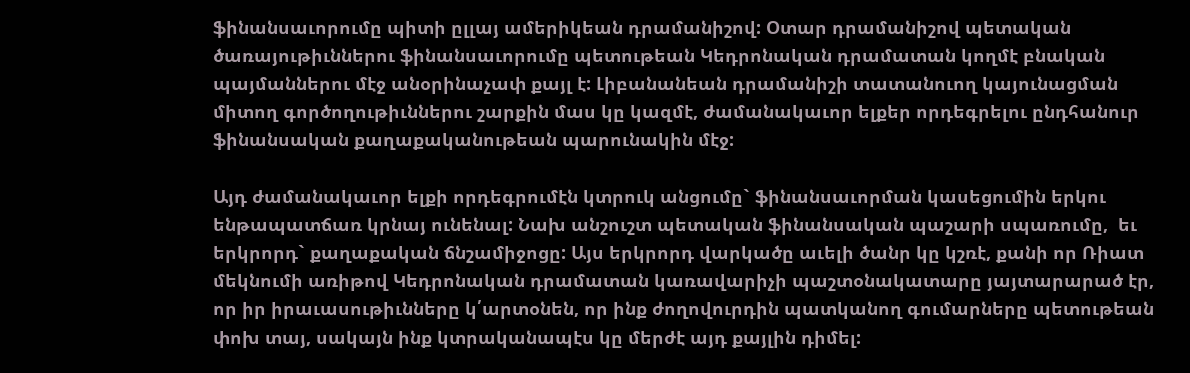ֆինանսաւորումը պիտի ըլլայ ամերիկեան դրամանիշով: Օտար դրամանիշով պետական ծառայութիւններու ֆինանսաւորումը պետութեան Կեդրոնական դրամատան կողմէ բնական պայմաններու մէջ անօրինաչափ քայլ է: Լիբանանեան դրամանիշի տատանուող կայունացման միտող գործողութիւններու շարքին մաս կը կազմէ, ժամանակաւոր ելքեր որդեգրելու ընդհանուր ֆինանսական քաղաքականութեան պարունակին մէջ:

Այդ ժամանակաւոր ելքի որդեգրումէն կտրուկ անցումը` ֆինանսաւորման կասեցումին երկու ենթապատճառ կրնայ ունենալ: Նախ անշուշտ պետական ֆինանսական պաշարի սպառումը,  եւ երկրորդ` քաղաքական ճնշամիջոցը: Այս երկրորդ վարկածը աւելի ծանր կը կշռէ, քանի որ Ռիատ մեկնումի առիթով Կեդրոնական դրամատան կառավարիչի պաշտօնակատարը յայտարարած էր, որ իր իրաւասութիւնները կ՛արտօնեն, որ ինք ժողովուրդին պատկանող գումարները պետութեան փոխ տայ, սակայն ինք կտրականապէս կը մերժէ այդ քայլին դիմել: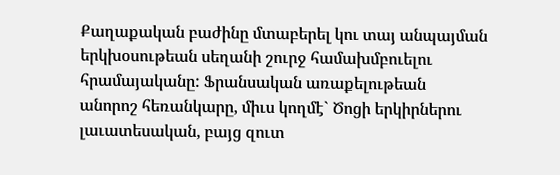Քաղաքական բաժինը մտաբերել կու տայ անպայման երկխօսութեան սեղանի շուրջ համախմբուելու հրամայականը: Ֆրանսական առաքելութեան անորոշ հեռանկարը, միւս կողմէ` Ծոցի երկիրներու լաւատեսական, բայց զուտ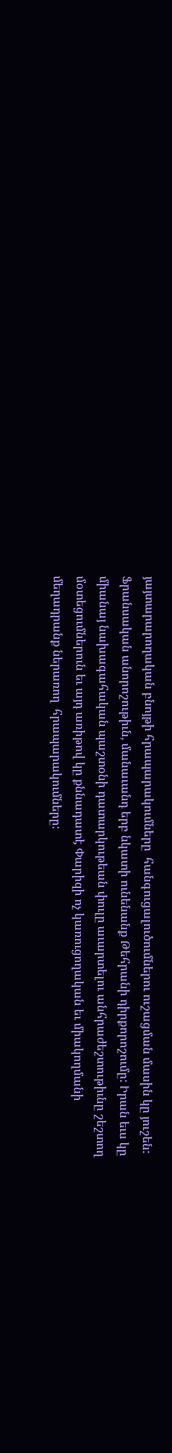յայտարարողական բնոյթի հրապարակումները  հանգուցալուծումներու ուշացման մասին կը յուշեն: Ֆրանսական անորոշութիւն, մանաւանդ երբ նկատի ունենանք Թեհրանի դիրքորոշումը: Իրան եւս կը միանայ նախագահական պաշտօնի դատարկութեան փուլը աւարտելու անհրաժեշտութիւնը շեշտող մօտեցումներուն եւ այդ առիթով կը քննադատէ Փարիզի ոչ կառուցողական եւ միակողմանի մեղադրանք ներառող  հրապարակումները: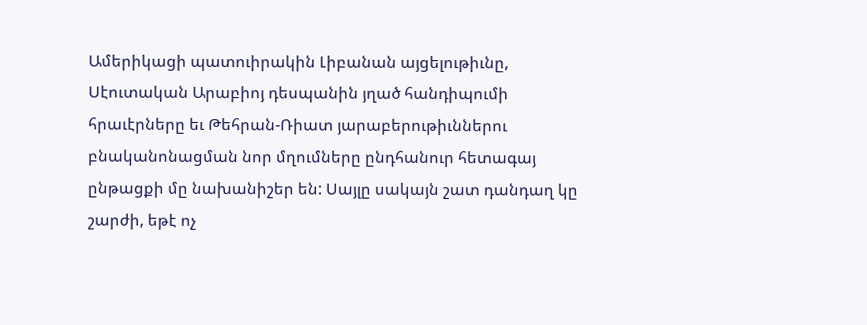Ամերիկացի պատուիրակին Լիբանան այցելութիւնը, Սէուտական Արաբիոյ դեսպանին յղած հանդիպումի հրաւէրները եւ Թեհրան-Ռիատ յարաբերութիւններու բնականոնացման նոր մղումները ընդհանուր հետագայ ընթացքի մը նախանիշեր են: Սայլը սակայն շատ դանդաղ կը շարժի, եթէ ոչ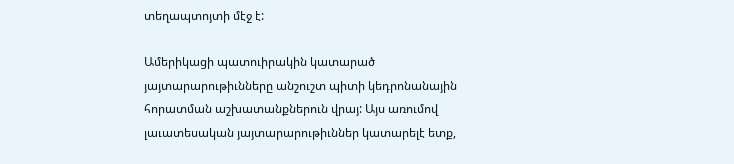տեղապտոյտի մէջ է:

Ամերիկացի պատուիրակին կատարած յայտարարութիւնները անշուշտ պիտի կեդրոնանային հորատման աշխատանքներուն վրայ: Այս առումով լաւատեսական յայտարարութիւններ կատարելէ ետք,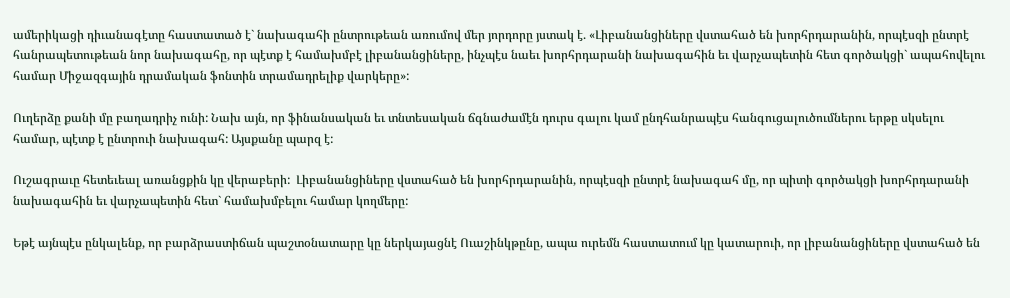ամերիկացի դիւանագէտը հաստատած է` նախագահի ընտրութեան առումով մեր յորդորը յստակ է. «Լիբանանցիները վստահած են խորհրդարանին, որպէսզի ընտրէ հանրապետութեան նոր նախագահը, որ պէտք է համախմբէ լիբանանցիները, ինչպէս նաեւ խորհրդարանի նախագահին եւ վարչապետին հետ գործակցի` ապահովելու համար Միջազգային դրամական ֆոնտին տրամադրելիք վարկերը»:

Ուղերձը քանի մը բաղադրիչ ունի: Նախ այն, որ ֆինանսական եւ տնտեսական ճգնաժամէն դուրս գալու կամ ընդհանրապէս հանգուցալուծումներու երթը սկսելու համար, պէտք է ընտրուի նախագահ: Այսքանը պարզ է:

Ուշագրաւը հետեւեալ առանցքին կը վերաբերի:  Լիբանանցիները վստահած են խորհրդարանին, որպէսզի ընտրէ նախագահ մը, որ պիտի գործակցի խորհրդարանի նախագահին եւ վարչապետին հետ` համախմբելու համար կողմերը:

Եթէ այնպէս ընկալենք, որ բարձրաստիճան պաշտօնատարը կը ներկայացնէ Ուաշինկթընը, ապա ուրեմն հաստատում կը կատարուի, որ լիբանանցիները վստահած են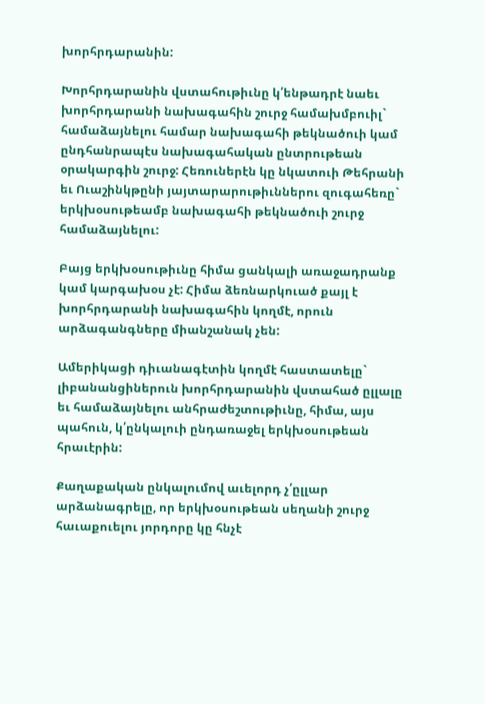խորհրդարանին:

Խորհրդարանին վստահութիւնը կ՛ենթադրէ նաեւ խորհրդարանի նախագահին շուրջ համախմբուիլ` համաձայնելու համար նախագահի թեկնածուի կամ ընդհանրապէս նախագահական ընտրութեան օրակարգին շուրջ: Հեռուներէն կը նկատուի Թեհրանի եւ Ուաշինկթընի յայտարարութիւններու զուգահեռը` երկխօսութեամբ նախագահի թեկնածուի շուրջ համաձայնելու:

Բայց երկխօսութիւնը հիմա ցանկալի առաջադրանք կամ կարգախօս չէ: Հիմա ձեռնարկուած քայլ է խորհրդարանի նախագահին կողմէ, որուն արձագանգները միանշանակ չեն:

Ամերիկացի դիւանագէտին կողմէ հաստատելը` լիբանանցիներուն խորհրդարանին վստահած ըլլալը եւ համաձայնելու անհրաժեշտութիւնը, հիմա, այս պահուն, կ՛ընկալուի ընդառաջել երկխօսութեան հրաւէրին:

Քաղաքական ընկալումով աւելորդ չ՛ըլլար արձանագրելը, որ երկխօսութեան սեղանի շուրջ հաւաքուելու յորդորը կը հնչէ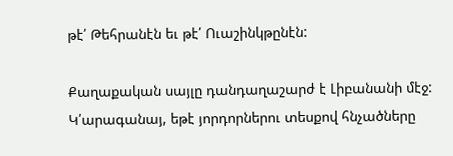թէ՛ Թեհրանէն եւ թէ՛ Ուաշինկթընէն:

Քաղաքական սայլը դանդաղաշարժ է Լիբանանի մէջ: Կ՛արագանայ, եթէ յորդորներու տեսքով հնչածները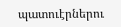պատուէրներու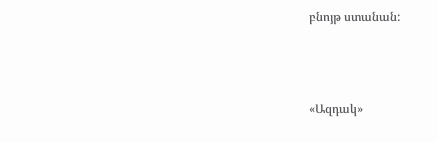բնոյթ ստանան:



«Ազդակ»